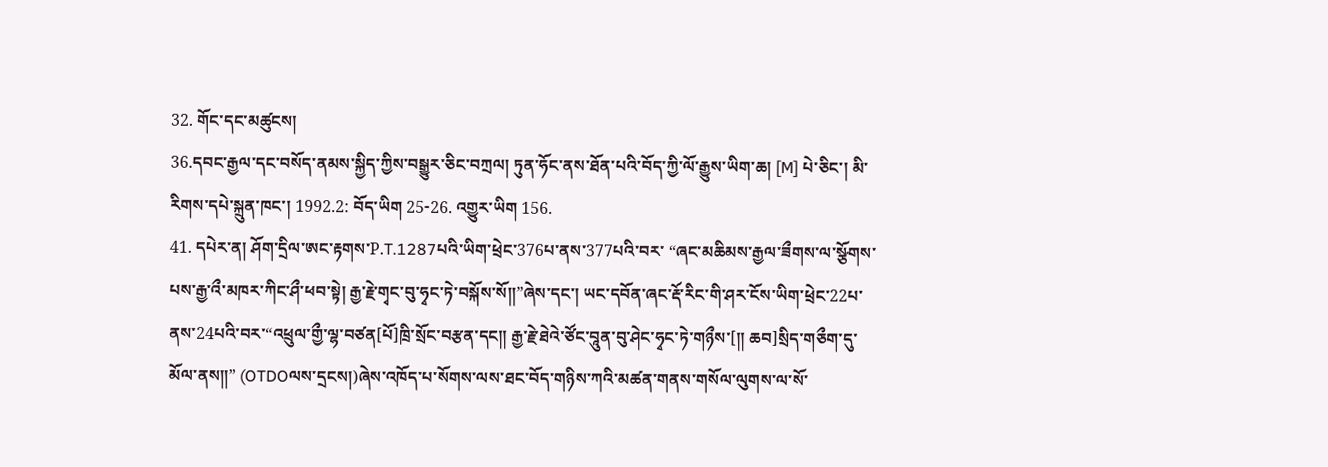32. གོང་དང་མཚུངས།
36.དབང་རྒྱལ་དང་བསོད་ནམས་སྐྱིད་ཀྱིས་བསྒྱུར་ཅིང་བཀྲལ། ཏུན་ཧོང་ནས་ཐོན་པའི་བོད་ཀྱི་ལོ་རྒྱུས་ཡིག་ཆ། [M] པེ་ཅིང་། མི་རིགས་དཔེ་སྐྲུན་ཁང་། 1992.2: བོད་ཡིག 25-26. འགྱུར་ཡིག 156.
41. དཔེར་ན། ཤོག་དྲིལ་ཨང་རྟགས་P.T.1287པའི་ཡིག་ཕྲེང་376པ་ནས་377པའི་བར་ “ཞང་མཆིམས་རྒྱལ་ཟྀགས་ལ་སྩོགས་པས་རྒྱ་འྀ་མཁར་ཀིང་ཤྀ་ཕབ་སྟེ། རྒྱ་རྗེ་གྭང་བུ་ཧྭང་ཏེ་བསྐོས་སོ༎”ཞེས་དང་། ཡང་དབོན་ཞང་རྡོ་རིང་གི་ཤར་ངོས་ཡིག་ཕྲེང་22པ་ནས་24པའི་བར་“འཕྲུལ་གྱྀ་ལྷ་བཙན[པོ]ཁྲི་སྲོང་བརྩན་དང༎ རྒྱ་རྗེ་ཐེའེ་ཙོང་བཱུན་བུ་ཤེང་ཧྭང་ཏེ་གཉྀས་[༎ ཆབ]སྲིད་གཅྀག་དུ་མོལ་ནས༎” (OTDOལས་དྲངས།)ཞེས་འཁོད་པ་སོགས་ལས་ཐང་བོད་གཉིས་ཀའི་མཚན་གནས་གསོལ་ལུགས་ལ་སོ་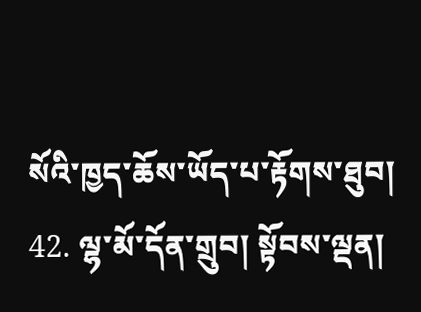སོའི་ཁྱད་ཆོས་ཡོད་པ་རྟོགས་ཐུབ།
42. ལྷ་མོ་དོན་གྲུབ། སྟོབས་ལྡན།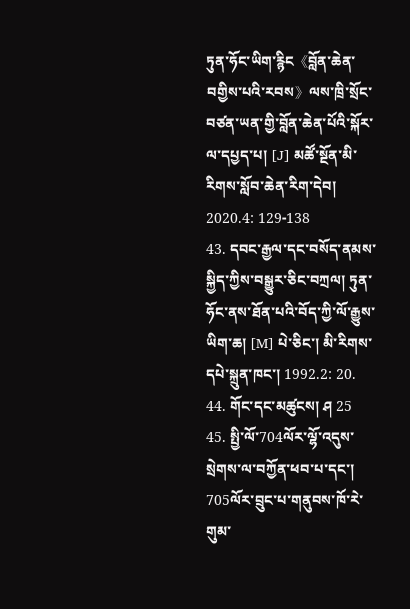ཏུན་ཧོང་ཡིག་རྙིང《བློན་ཆེན་བགྱིས་པའི་རབས》ལས་ཁྲི་སྲོང་བཙན་ཡན་གྱི་བློན་ཆེན་པོའི་སྐོར་ལ་དཔྱད་པ། [J] མཚོ་སྔོན་མི་རིགས་སློབ་ཆེན་རིག་དེབ། 2020.4: 129-138
43. དབང་རྒྱལ་དང་བསོད་ནམས་སྐྱིད་ཀྱིས་བསྒྱུར་ཅིང་བཀྲལ། ཏུན་ཧོང་ནས་ཐོན་པའི་བོད་ཀྱི་ལོ་རྒྱུས་ཡིག་ཆ། [M] པེ་ཅིང་། མི་རིགས་དཔེ་སྐྲུན་ཁང་། 1992.2: 20.
44. གོང་དང་མཚུངས། ཤ 25
45. སྤྱི་ལོ་704ལོར་ལྷོ་འདུས་སྲེགས་ལ་བཀྱོན་ཕབ་པ་དང་། 705ལོར་བྲུང་པ་གནུབས་ཁོ་རེ་གུམ་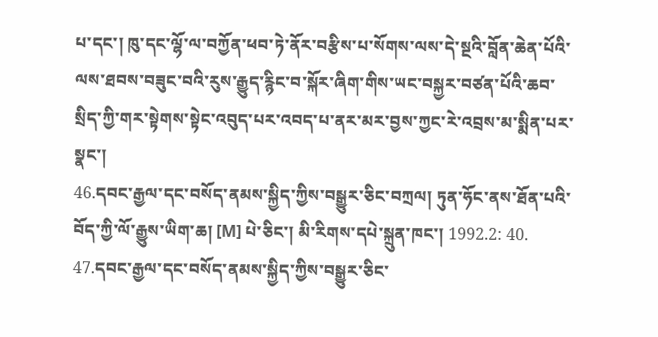པ་དང་། ཁུ་དང་ལྷོ་ལ་བཀྱོན་ཕབ་ཏེ་ནོར་བརྩིས་པ་སོགས་ལས་དེ་སྔའི་བློན་ཆེན་པོའི་ལས་ཐབས་བཟུང་བའི་རུས་རྒྱུད་རྙིང་བ་སྐོར་ཞིག་གིས་ཡང་བསྐྱར་བཙན་པོའི་ཆབ་སྲིད་ཀྱི་གར་སྟེགས་སྟེང་འབུད་པར་འབད་པ་ནར་མར་བྱས་ཀྱང་རེ་འབྲས་མ་སྨིན་པར་སྣང་།
46.དབང་རྒྱལ་དང་བསོད་ནམས་སྐྱིད་ཀྱིས་བསྒྱུར་ཅིང་བཀྲལ། ཏུན་ཧོང་ནས་ཐོན་པའི་བོད་ཀྱི་ལོ་རྒྱུས་ཡིག་ཆ། [M] པེ་ཅིང་། མི་རིགས་དཔེ་སྐྲུན་ཁང་། 1992.2: 40.
47.དབང་རྒྱལ་དང་བསོད་ནམས་སྐྱིད་ཀྱིས་བསྒྱུར་ཅིང་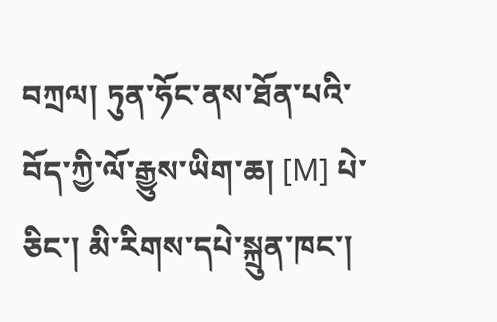བཀྲལ། ཏུན་ཧོང་ནས་ཐོན་པའི་བོད་ཀྱི་ལོ་རྒྱུས་ཡིག་ཆ། [M] པེ་ཅིང་། མི་རིགས་དཔེ་སྐྲུན་ཁང་།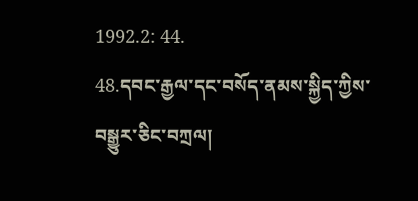1992.2: 44.
48.དབང་རྒྱལ་དང་བསོད་ནམས་སྐྱིད་ཀྱིས་བསྒྱུར་ཅིང་བཀྲལ།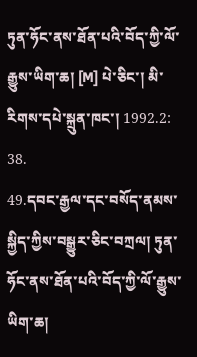ཏུན་ཧོང་ནས་ཐོན་པའི་བོད་ཀྱི་ལོ་རྒྱུས་ཡིག་ཆ། [M] པེ་ཅིང་། མི་རིགས་དཔེ་སྐྲུན་ཁང་། 1992.2: 38.
49.དབང་རྒྱལ་དང་བསོད་ནམས་སྐྱིད་ཀྱིས་བསྒྱུར་ཅིང་བཀྲལ། ཏུན་ཧོང་ནས་ཐོན་པའི་བོད་ཀྱི་ལོ་རྒྱུས་ཡིག་ཆ།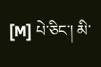[M] པེ་ཅིང་། མི་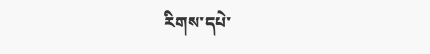རིགས་དཔེ་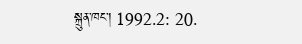སྐྲུན་ཁང་། 1992.2: 20.